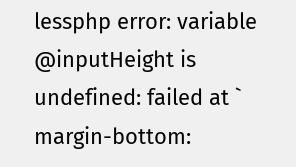lessphp error: variable @inputHeight is undefined: failed at ` margin-bottom: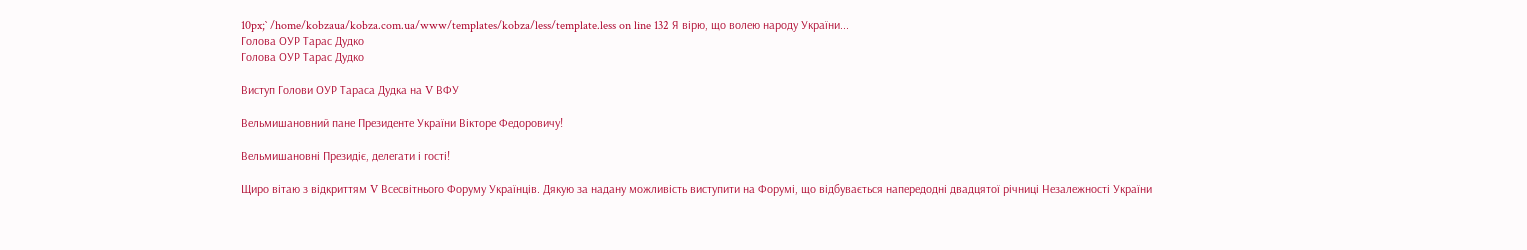10px;` /home/kobzaua/kobza.com.ua/www/templates/kobza/less/template.less on line 132 Я вірю, що волею народу України...
Голова ОУР Тарас Дудко
Голова ОУР Тарас Дудко

Виступ Голови ОУР Тараса Дудка на V ВФУ

Вельмишановний пане Президенте України Вікторе Федоровичу!

Вельмишановні Президіє, делегати і гості!

Щиро вітаю з відкриттям V Всесвітнього Форуму Українців. Дякую за надану можливість виступити на Форумі, що відбувається напередодні двадцятої річниці Незалежності України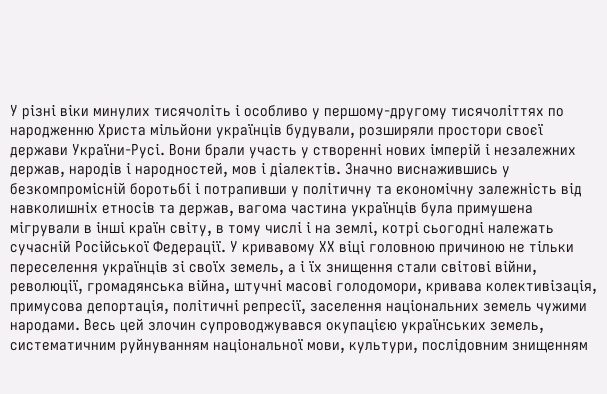У різні віки минулих тисячоліть і особливо у першому-другому тисячоліттях по народженню Христа мільйони українців будували, розширяли простори своєї держави України-Русі. Вони брали участь у створенні нових імперій і незалежних держав, народів і народностей, мов і діалектів. Значно виснажившись у безкомпромісній боротьбі і потрапивши у політичну та економічну залежність від навколишніх етносів та держав, вагома частина українців була примушена мігрували в інші країн світу, в тому числі і на землі, котрі сьогодні належать сучасній Російської Федерації. У кривавому ХХ віці головною причиною не тільки переселення українців зі своїх земель, а і їх знищення стали світові війни, революції, громадянська війна, штучні масові голодомори, кривава колективізація, примусова депортація, політичні репресії, заселення національних земель чужими народами. Весь цей злочин супроводжувався окупацією українських земель, систематичним руйнуванням національної мови, культури, послідовним знищенням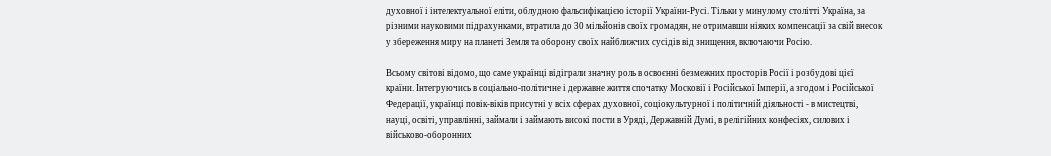духовної і інтелектуальної еліти, облудною фальсифікацією історії України-Русі. Тільки у минулому столітті Україна, за різними науковими підрахунками, втратила до 30 мільйонів своїх громадян, не отримавши ніяких компенсації за свій внесок у збереження миру на планеті Земля та оборону своїх найближчих сусідів від знищення, включаючи Росію.

Всьому світові відомо, що саме українці відіграли значну роль в освоєнні безмежних просторів Росії і розбудові цієї країни. Інтегруючись в соціально-політичне і державне життя спочатку Московії і Російської Імперії, а згодом і Російської Федерації, українці повік-віків присутні у всіх сферах духовної, соціокультурної і політичній діяльності - в мистецтві, науці, освіті, управлінні, займали і займають високі пости в Уряді, Державній Думі, в релігійних конфесіях, силових і військово-оборонних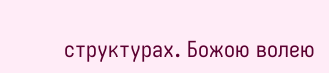структурах. Божою волею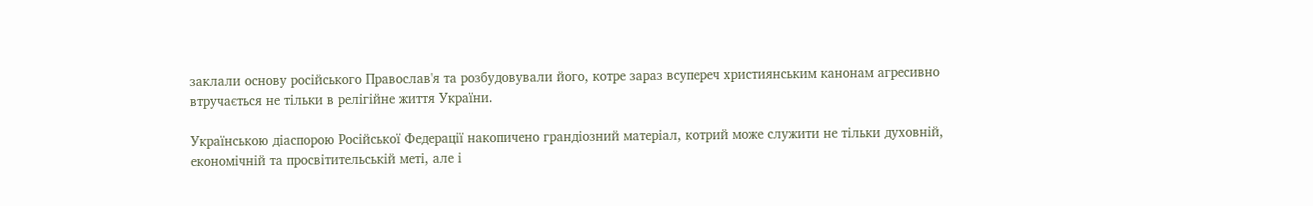заклали основу російського Православ'я та розбудовували його, котре зараз всупереч християнським канонам агресивно втручається не тільки в релігійне життя України.

Українською діаспорою Російської Федерації накопичено грандіозний матеріал, котрий може служити не тільки духовній, економічній та просвітительській меті, але і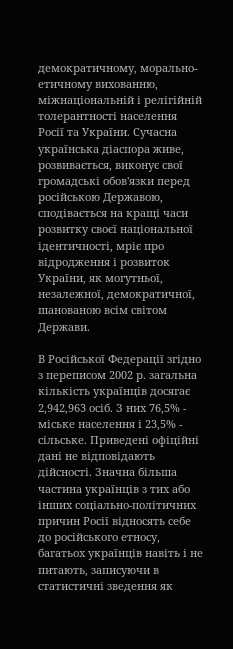демократичному, морально-етичному вихованню, міжнаціональній і релігійній толерантності населення Росії та України. Сучасна українська діаспора живе, розвивається, виконує свої громадські обов'язки перед російською Державою, сподівається на кращі часи розвитку своєї національної ідентичності, мріє про відродження і розвиток України, як могутньої, незалежної, демократичної, шанованою всім світом Держави.

В Російської Федерації згідно з переписом 2002 р. загальна кількість українців досягає 2,942,963 осіб. З них 76,5% - міське населення і 23,5% - сільське. Приведені офіційні дані не відповідають дійсності. Значна більша частина українців з тих або інших соціально-політичних причин Росії відносять себе до російського етносу, багатьох українців навіть і не питають, записуючи в статистичні зведення як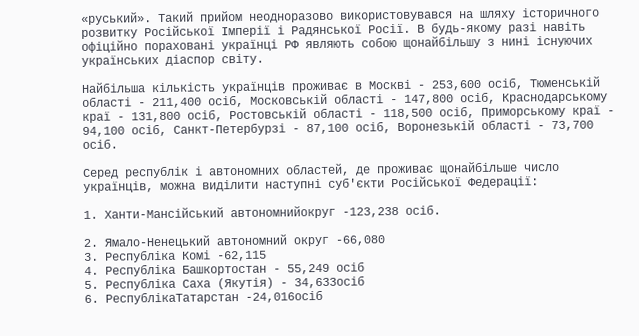«руський». Такий прийом неодноразово використовувався на шляху історичного розвитку Російської Імперії і Радянської Росії. В будь-якому разі навіть офіційно пораховані українці РФ являють собою щонайбільшу з нині існуючих українських діаспор світу.

Найбільша кількість українців проживає в Москві - 253,600 осіб, Тюменській області - 211,400 осіб, Московській області - 147,800 осіб, Краснодарському краї - 131,800 осіб, Ростовській області - 118,500 осіб, Приморському краї - 94,100 осіб, Санкт-Петербурзі - 87,100 осіб, Воронезькій області - 73,700 осіб.

Серед республік і автономних областей, де проживає щонайбільше число українців, можна виділити наступні суб'єкти Російської Федерації:

1. Ханти-Мансійський автономнийокруг -123,238 осіб.

2. Ямало-Ненецький автономний округ -66,080
3. Республіка Комі -62,115
4. Республіка Башкортостан - 55,249 осіб
5. Республіка Саха (Якутія) - 34,633осіб
6. РеспублікаТатарстан -24,016осіб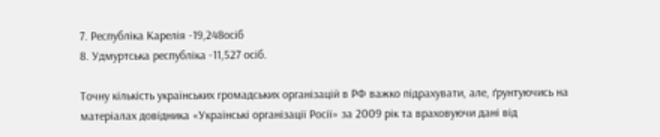7. Республіка Карелія -19,248осіб
8. Удмуртська республіка -11,527 осіб.

Точну кількість українських громадських організацій в РФ важко підрахувати, але, ґрунтуючись на матеріалах довідника «Українські організації Росії» за 2009 рік та враховуючи дані від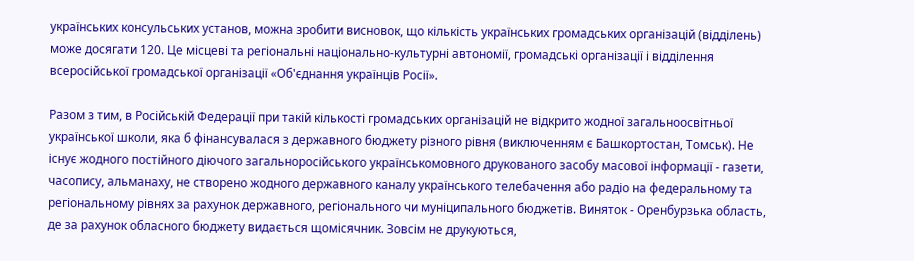українських консульських установ, можна зробити висновок, що кількість українських громадських організацій (відділень) може досягати 120. Це місцеві та регіональні національно-культурні автономії, громадські організації і відділення всеросійської громадської організації «Об'єднання українців Росії».

Разом з тим, в Російській Федерації при такій кількості громадських організацій не відкрито жодної загальноосвітньої української школи, яка б фінансувалася з державного бюджету різного рівня (виключенням є Башкортостан, Томськ). Не існує жодного постійного діючого загальноросійського українськомовного друкованого засобу масової інформації - газети, часопису, альманаху, не створено жодного державного каналу українського телебачення або радіо на федеральному та регіональному рівнях за рахунок державного, регіонального чи муніципального бюджетів. Виняток - Оренбурзька область, де за рахунок обласного бюджету видається щомісячник. Зовсім не друкуються,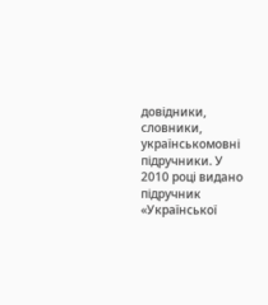довідники, словники, українськомовні підручники. У 2010 році видано підручник «Української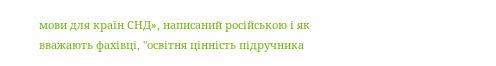мови для країн СНД», написаний російською і як вважають фахівці, "освітня цінність підручника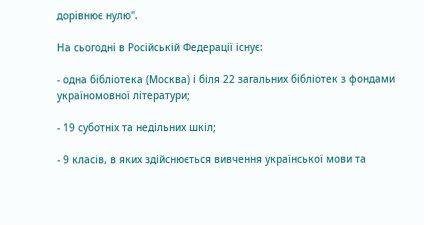дорівнює нулю".

На сьогодні в Російській Федерації існує:

- одна бібліотека (Москва) і біля 22 загальних бібліотек з фондами україномовної літератури;

- 19 суботніх та недільних шкіл;

- 9 класів, в яких здійснюється вивчення української мови та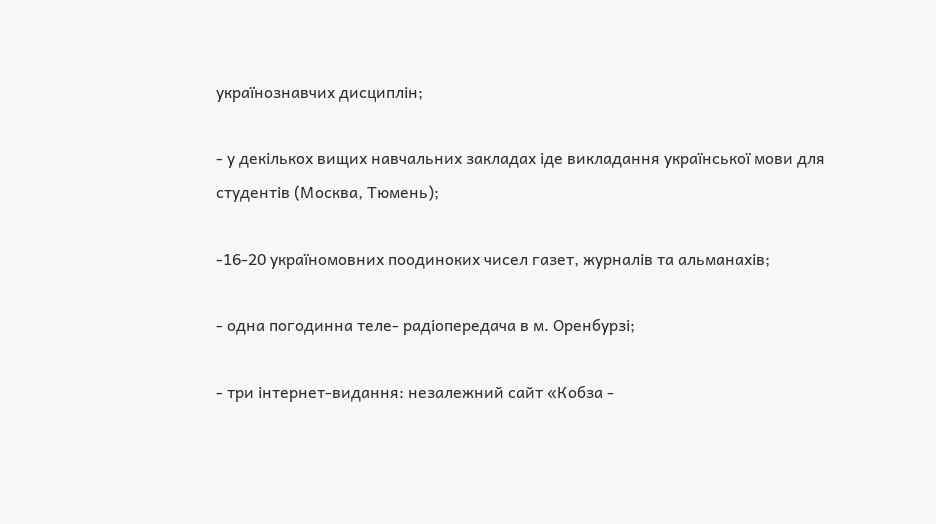українознавчих дисциплін;

- у декількох вищих навчальних закладах іде викладання української мови для студентів (Москва, Тюмень);

-16-20 україномовних поодиноких чисел газет, журналів та альманахів;

- одна погодинна теле- радіопередача в м. Оренбурзі;

- три інтернет-видання: незалежний сайт «Кобза -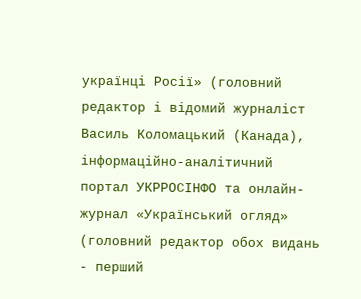українці Росії» (головний редактор і відомий журналіст Василь Коломацький (Канада), інформаційно-аналітичний портал УКРРОСІНФО та онлайн-журнал «Український огляд» (головний редактор обох видань - перший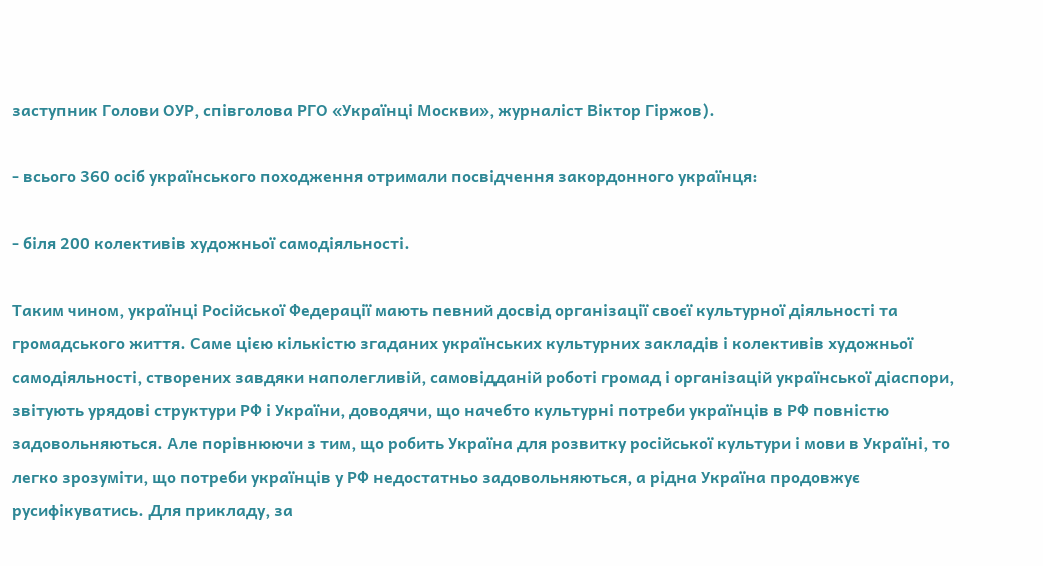заступник Голови ОУР, співголова РГО «Українці Москви», журналіст Віктор Гіржов).

- всього 360 осіб українського походження отримали посвідчення закордонного українця:

- біля 200 колективів художньої самодіяльності.

Таким чином, українці Російської Федерації мають певний досвід організації своєї культурної діяльності та громадського життя. Саме цією кількістю згаданих українських культурних закладів і колективів художньої самодіяльності, створених завдяки наполегливій, самовідданій роботі громад і організацій української діаспори, звітують урядові структури РФ і України, доводячи, що начебто культурні потреби українців в РФ повністю задовольняються. Але порівнюючи з тим, що робить Україна для розвитку російської культури і мови в Україні, то легко зрозуміти, що потреби українців у РФ недостатньо задовольняються, а рідна Україна продовжує русифікуватись. Для прикладу, за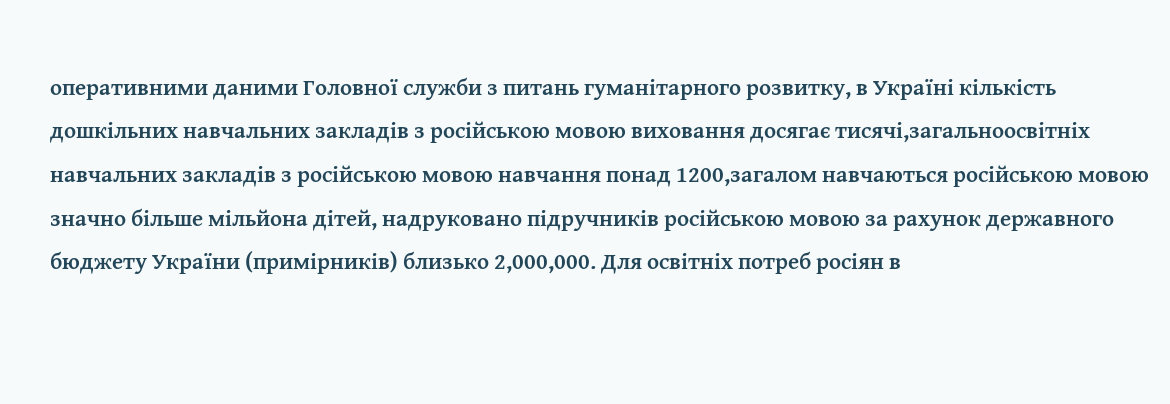оперативними даними Головної служби з питань гуманітарного розвитку, в Україні кількість дошкільних навчальних закладів з російською мовою виховання досягає тисячі,загальноосвітніх навчальних закладів з російською мовою навчання понад 1200,загалом навчаються російською мовою значно більше мільйона дітей, надруковано підручників російською мовою за рахунок державного бюджету України (примірників) близько 2,000,000. Для освітніх потреб росіян в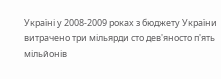Україні у 2008-2009 роках з бюджету України витрачено три мільярди сто дев'яносто п'ять мільйонів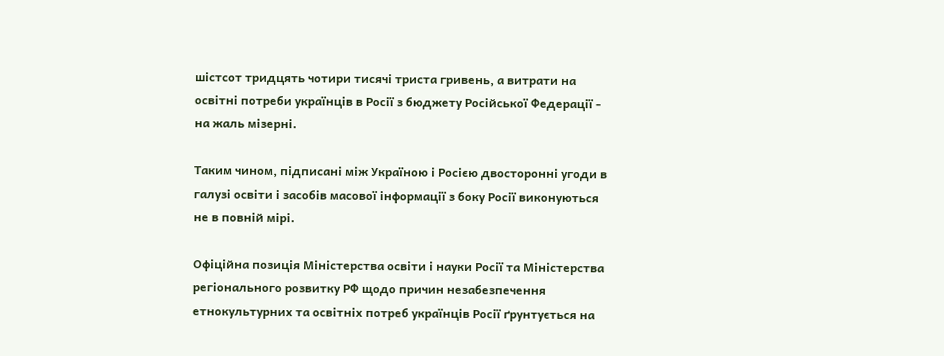шістсот тридцять чотири тисячі триста гривень, а витрати на освітні потреби українців в Росії з бюджету Російської Федерації - на жаль мізерні.

Таким чином, підписані між Україною і Росією двосторонні угоди в галузі освіти і засобів масової інформації з боку Росії виконуються не в повній мірі.

Офіційна позиція Міністерства освіти і науки Росії та Міністерства регіонального розвитку РФ щодо причин незабезпечення етнокультурних та освітніх потреб українців Росії ґрунтується на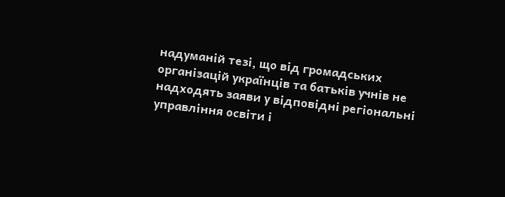надуманій тезі, що від громадських організацій українців та батьків учнів не надходять заяви у відповідні регіональні управління освіти і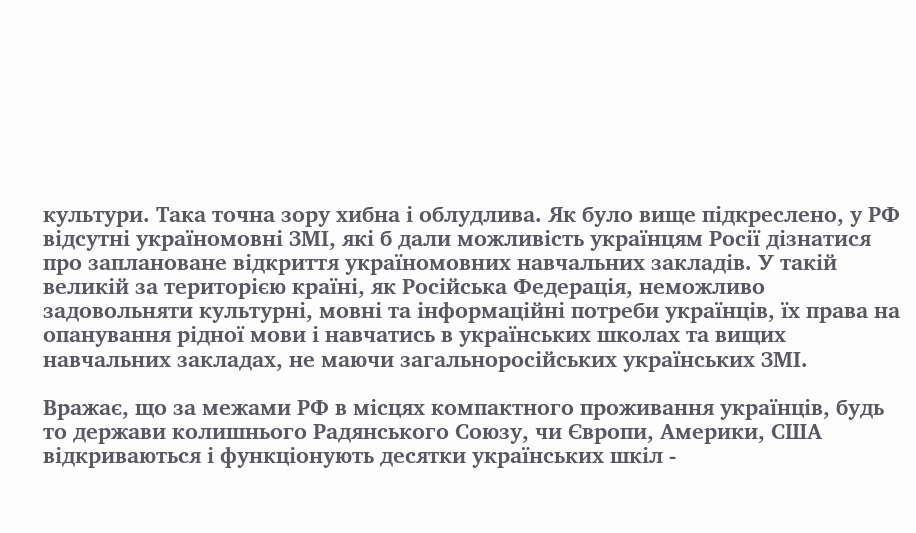культури. Така точна зору хибна і облудлива. Як було вище підкреслено, у РФ відсутні україномовні ЗМІ, які б дали можливість українцям Росії дізнатися про заплановане відкриття україномовних навчальних закладів. У такій великій за територією країні, як Російська Федерація, неможливо задовольняти культурні, мовні та інформаційні потреби українців, їх права на опанування рідної мови і навчатись в українських школах та вищих навчальних закладах, не маючи загальноросійських українських ЗМІ.

Вражає, що за межами РФ в місцях компактного проживання українців, будь то держави колишнього Радянського Союзу, чи Європи, Америки, США відкриваються і функціонують десятки українських шкіл -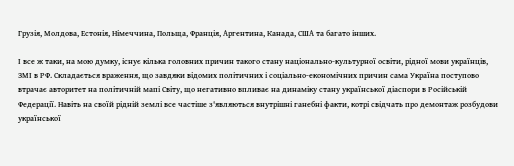Грузія, Молдова, Естонія, Німеччина, Польща, Франція, Аргентина, Канада, США та багато інших.

І все ж таки, на мою думку, існує кілька головних причин такого стану національно-культурної освіти, рідної мови українців, ЗМІ в РФ. Складається враження, що завдяки відомих політичних і соціально-економічних причин сама Україна поступово втрачає авторитет на політичній мапі Світу, що негативно впливає на динаміку стану української діаспори в Російській Федерації. Навіть на своїй рідній землі все частіше з'являються внутрішні ганебні факти, котрі свідчать про демонтаж розбудови української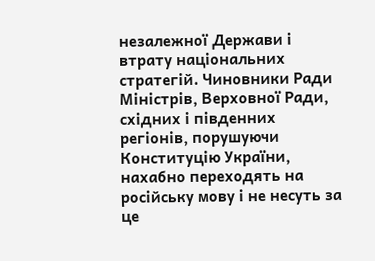незалежної Держави і втрату національних стратегій. Чиновники Ради Міністрів, Верховної Ради, східних і південних регіонів, порушуючи Конституцію України, нахабно переходять на російську мову і не несуть за це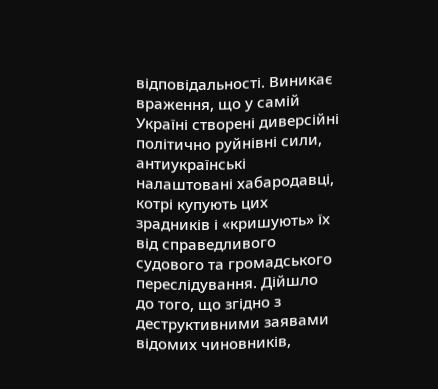відповідальності. Виникає враження, що у самій Україні створені диверсійні політично руйнівні сили, антиукраїнські налаштовані хабародавці, котрі купують цих зрадників і «кришують» їх від справедливого судового та громадського переслідування. Дійшло до того, що згідно з деструктивними заявами відомих чиновників,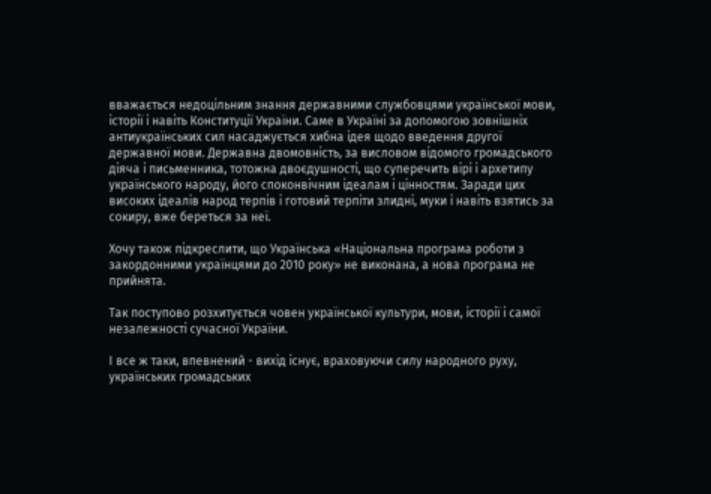вважається недоцільним знання державними службовцями української мови, історії і навіть Конституції України. Саме в Україні за допомогою зовнішніх антиукраїнських сил насаджується хибна ідея щодо введення другої державної мови. Державна двомовність, за висловом відомого громадського діяча і письменника, тотожна двоєдушності, що суперечить вірі і архетипу українського народу, його споконвічним ідеалам і цінностям. Заради цих високих ідеалів народ терпів і готовий терпіти злидні, муки і навіть взятись за сокиру, вже береться за неї.

Хочу також підкреслити, що Українська «Національна програма роботи з закордонними українцями до 2010 року» не виконана, а нова програма не прийнята.

Так поступово розхитується човен української культури, мови, історії і самої незалежності сучасної України.

І все ж таки, впевнений - вихід існує, враховуючи силу народного руху, українських громадських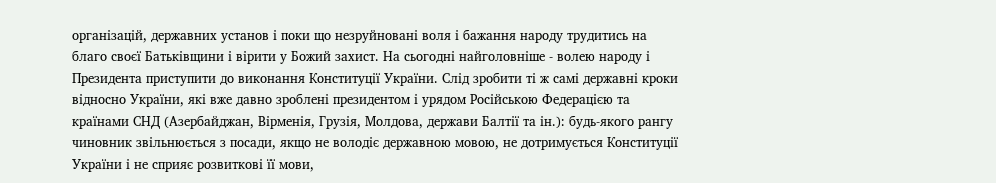організацій, державних установ і поки що незруйновані воля і бажання народу трудитись на благо своєї Батьківщини і вірити у Божий захист. На сьогодні найголовніше - волею народу і Президента приступити до виконання Конституції України. Слід зробити ті ж самі державні кроки відносно України, які вже давно зроблені президентом і урядом Російською Федерацією та країнами СНД (Азербайджан, Вірменія, Грузія, Молдова, держави Балтії та ін.): будь-якого рангу чиновник звільнюється з посади, якщо не володіє державною мовою, не дотримується Конституції України і не сприяє розвиткові її мови,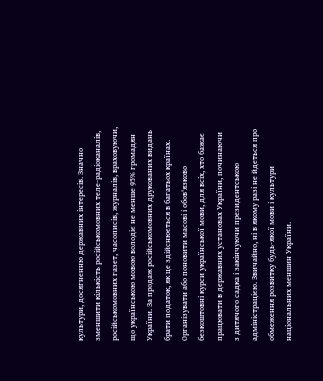культури, досягненню державних інтересів. Значно зменшити кількість російськомовних теле-радіоканалів, російськомовних газет, часописів, журналів, враховуючи, що українською мовою володіє не менше 95% громадян України. За продаж російськомовних друкованих видань брати податок, як це здійснюється в багатьох країнах. Організувати або поновити масові і обов'язково безкоштовні курси української мови, для всіх, хто бажає працювати в державних установах України, починаючи з дитячого садка і закінчуючи президентською адміністрацією. Звичайно, ні в якому разі не йдеться про обмеження розвитку будь-якої мови і культури національних меншин України.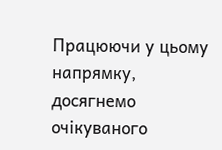Працюючи у цьому напрямку, досягнемо очікуваного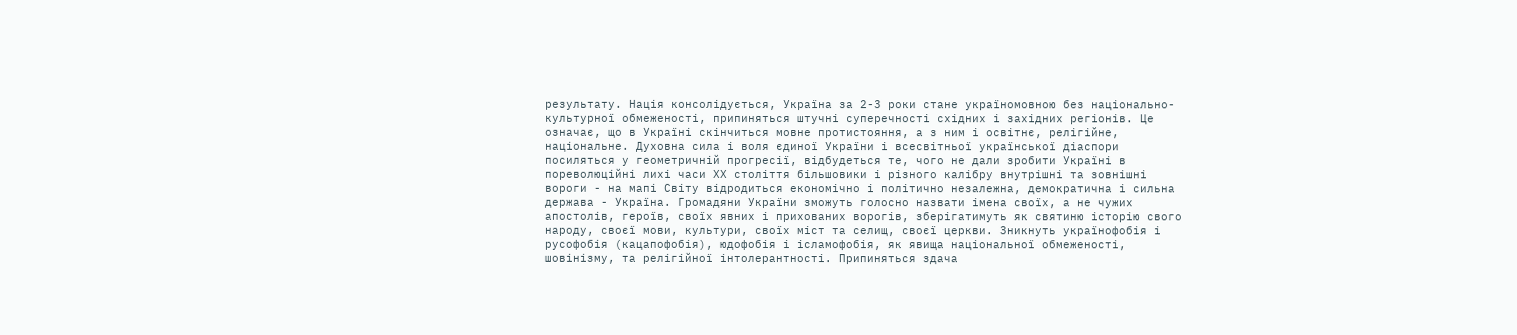результату. Нація консолідується, Україна за 2-3 роки стане україномовною без національно-культурної обмеженості, припиняться штучні суперечності східних і західних регіонів. Це означає, що в Україні скінчиться мовне протистояння, а з ним і освітнє, релігійне, національне. Духовна сила і воля єдиної України і всесвітньої української діаспори посиляться у геометричній прогресії, відбудеться те, чого не дали зробити Україні в пореволюційні лихі часи ХХ століття більшовики і різного калібру внутрішні та зовнішні вороги - на мапі Світу відродиться економічно і політично незалежна, демократична і сильна держава - Україна. Громадяни України зможуть голосно назвати імена своїх, а не чужих апостолів, героїв, своїх явних і прихованих ворогів, зберігатимуть як святиню історію свого народу, своєї мови, культури, своїх міст та селищ, своєї церкви. Зникнуть українофобія і русофобія (кацапофобія), юдофобія і ісламофобія, як явища національної обмеженості, шовінізму, та релігійної інтолерантності. Припиняться здача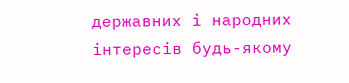державних і народних інтересів будь-якому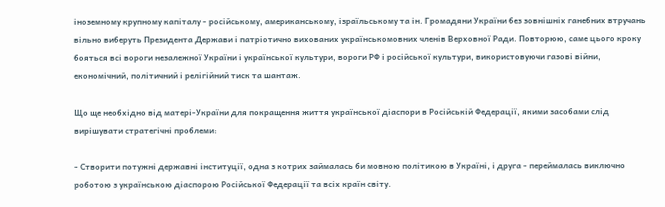іноземному крупному капіталу - російському, американському, ізраїльському та ін. Громадяни України без зовнішніх ганебних втручань вільно виберуть Президента Держави і патріотично вихованих українськомовних членів Верховної Ради. Повторюю, саме цього кроку бояться всі вороги незалежної України і української культури, вороги РФ і російської культури, використовуючи газові війни, економічний, політичний і релігійний тиск та шантаж.

Що ще необхідно від матері-України для покращення життя української діаспори в Російській Федерації, якими засобами слід вирішувати стратегічні проблеми:

- Створити потужні державні інституції, одна з котрих займалась би мовною політикою в Україні, і друга - переймалась виключно роботою з українською діаспорою Російської Федерації та всіх країн світу.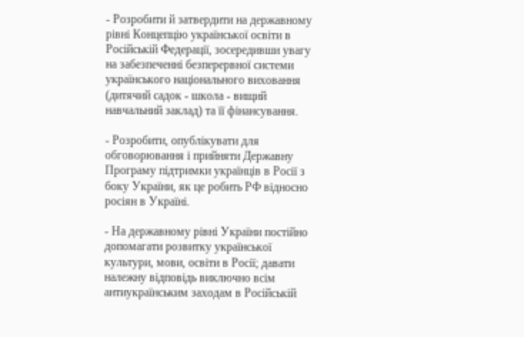- Розробити й затвердити на державному рівні Концепцію української освіти в Російській Федерації, зосередивши увагу на забезпеченні безперервної системи українського національного виховання (дитячий садок - школа - вищий навчальний заклад) та її фінансування.

- Розробити, опублікувати для обговорювання і прийняти Державну Програму підтримки українців в Росії з боку України, як це робить РФ відносно росіян в Україні.

- На державному рівні України постійно допомагати розвитку української культури, мови, освіти в Росії; давати належну відповідь виключно всім антиукраїнським заходам в Російській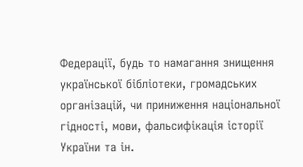Федерації, будь то намагання знищення української бібліотеки, громадських організацій, чи приниження національної гідності, мови, фальсифікація історії України та ін.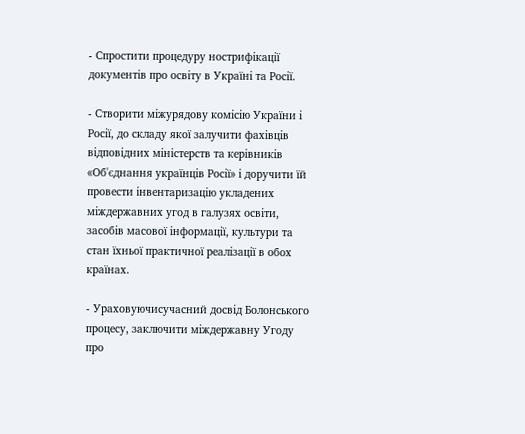- Спростити процедуру нострифікації документів про освіту в Україні та Росії.

- Створити міжурядову комісію України і Росії, до складу якої залучити фахівців відповідних міністерств та керівників «Об'єднання українців Росії» і доручити їй провести інвентаризацію укладених міждержавних угод в галузях освіти, засобів масової інформації, культури та стан їхньої практичної реалізації в обох країнах.

- Ураховуючисучасний досвід Болонського процесу, заключити міждержавну Угоду про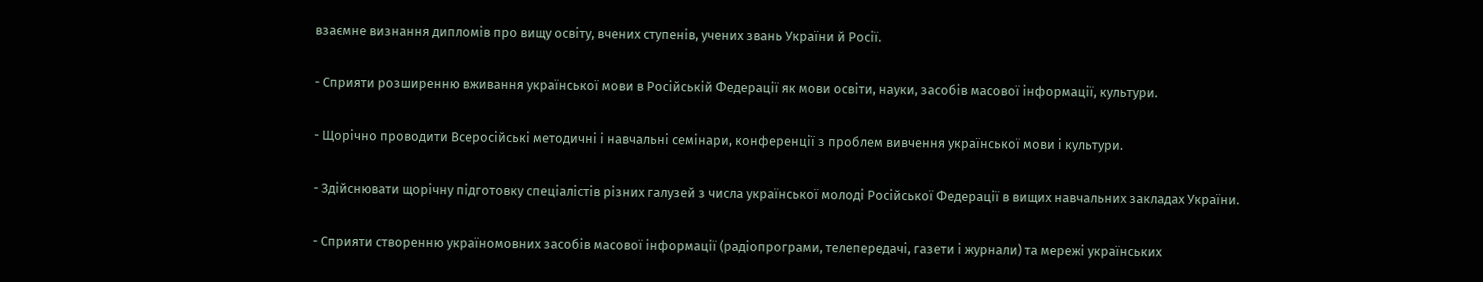взаємне визнання дипломів про вищу освіту, вчених ступенів, учених звань України й Росії.

- Сприяти розширенню вживання української мови в Російській Федерації як мови освіти, науки, засобів масової інформації, культури.

- Щорічно проводити Всеросійські методичні і навчальні семінари, конференції з проблем вивчення української мови і культури.

- Здійснювати щорічну підготовку спеціалістів різних галузей з числа української молоді Російської Федерації в вищих навчальних закладах України.

- Сприяти створенню україномовних засобів масової інформації (радіопрограми, телепередачі, газети і журнали) та мережі українських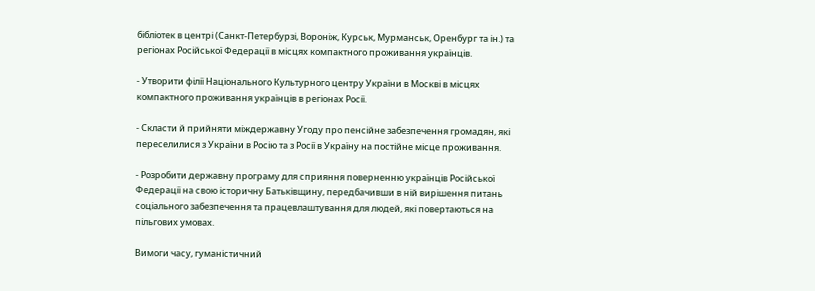бібліотек в центрі (Санкт-Петербурзі, Вороніж, Курськ, Мурманськ, Оренбург та ін.) та регіонах Російської Федерації в місцях компактного проживання українців.

- Утворити філії Національного Культурного центру України в Москві в місцях компактного проживання українців в регіонах Росії.

- Скласти й прийняти міждержавну Угоду про пенсійне забезпечення громадян, які переселилися з України в Росію та з Росії в Україну на постійне місце проживання.

- Розробити державну програму для сприяння поверненню українців Російської Федерації на свою історичну Батьківщину, передбачивши в ній вирішення питань соціального забезпечення та працевлаштування для людей, які повертаються на пільгових умовах.

Вимоги часу, гуманістичний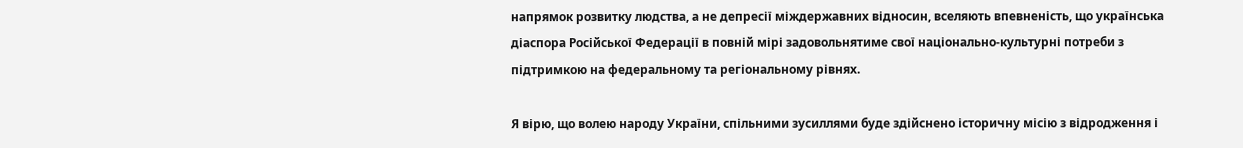напрямок розвитку людства, а не депресії міждержавних відносин, вселяють впевненість, що українська діаспора Російської Федерації в повній мірі задовольнятиме свої національно-культурні потреби з підтримкою на федеральному та регіональному рівнях.

Я вірю, що волею народу України, спільними зусиллями буде здійснено історичну місію з відродження і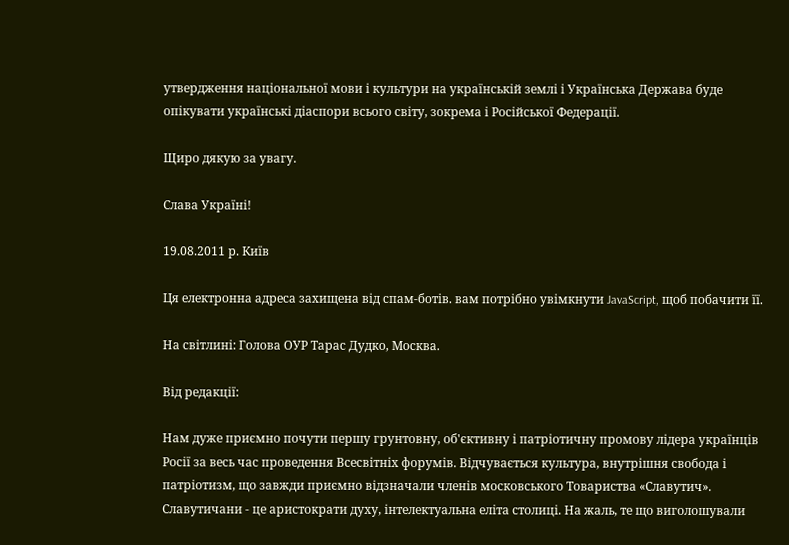утвердження національної мови і культури на українській землі і Українська Держава буде опікувати українські діаспори всього світу, зокрема і Російської Федерації.

Щиро дякую за увагу.

Слава Україні!

19.08.2011 р. Київ

Ця електронна адреса захищена від спам-ботів. вам потрібно увімкнути JavaScript, щоб побачити її.

На світлині: Голова ОУР Тарас Дудко, Москва.

Від редакції:

Нам дуже приємно почути першу грунтовну, об'єктивну і патріотичну промову лідера українців Росії за весь час проведення Всесвітніх форумів. Відчувається культура, внутрішня свобода і патріотизм, що завжди приємно відзначали членів московського Товариства «Славутич». Славутичани - це аристократи духу, інтелектуальна еліта столиці. На жаль, те що виголошували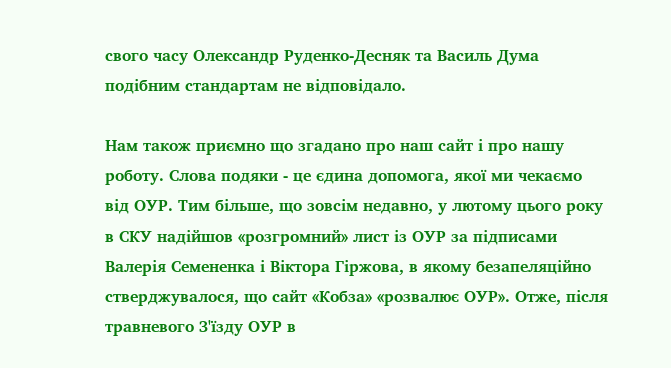свого часу Олександр Руденко-Десняк та Василь Дума подібним стандартам не відповідало.

Нам також приємно що згадано про наш сайт і про нашу роботу. Слова подяки - це єдина допомога, якої ми чекаємо від ОУР. Тим більше, що зовсім недавно, у лютому цього року в СКУ надійшов «розгромний» лист із ОУР за підписами Валерія Семененка і Віктора Гіржова, в якому безапеляційно стверджувалося, що сайт «Кобза» «розвалює ОУР». Отже, після травневого З'їзду ОУР в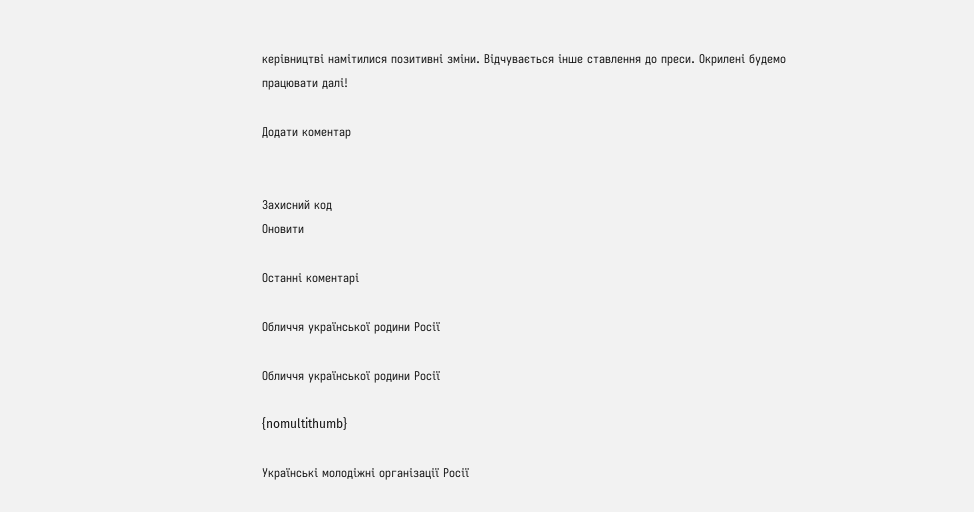керівництві намітилися позитивні зміни. Відчувається інше ставлення до преси. Окрилені будемо працювати далі!

Додати коментар


Захисний код
Оновити

Останні коментарі

Обличчя української родини Росії

Обличчя української родини Росії

{nomultithumb}

Українські молодіжні організації Росії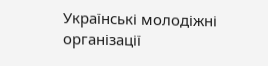Українські молодіжні організації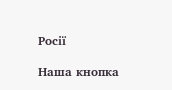Росії

Наша кнопка